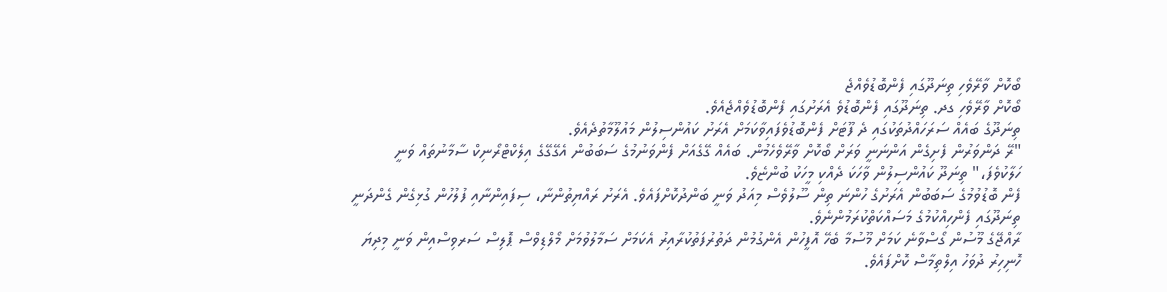ބޯކޮށް ވާރޭވެހި ތިނަދޫގައި ފެންބޮޑުވެއްޖެ
ބޯކޮށް ވާރޭވެހި ގދ. ތިނަދޫގައި ފެންބޮޑުވެ އެރަށުގައި ފެންބޮޑުވެއްޖެއެވެ.
ތިނަދޫގެ ބައެއް ސަރަހައްދުތަކުގައި ދެ ފޫޓަށް ފެންބޮޑުވެފައިވާކަމަށް އެރަށު ކައުންސިލުން މައުލޫމާތުދެއެވެ.
"ރޭ ދަންވަރުން ފެށިގެން އަންނަނީ ވަރަށް ބޯކޮށް ވާރޭވެހެމުން. ބައެއް ގޭގެއަށް ފެންވަނުމުގެ ސަބަބުން އެގޭގޭގެ އިލެކްޓްރޯނިކް ސާމާނުތައް ވަނީ ހަލާކުވެފަ،" ތިނަދޫ ކައުންސިލުން ވާހަކަ ދެއްކި މީހަކު ބުންޏެވެ.
ފެން ބޮޑުވުމުގެ ސަބަބުން އެރަށުގެ ހުންނަ ތިން ސޫލުވެސް މިއަދު ވަނީ ބަންދުކޮށްފައެވެ. އެރަށު ރައްޔިތުންނާ، ސިފައިންނާއި ފުލުހުން ގުޅިގެން ގެންދަނީ ތިނަދޫގައި ފެންހިއްކުމުގެ މަސައްކަތްކުރަމުންނެވެ.
ރާއްޖޭގެ މޫސުން ގޯސްވާނެ ކަމަށް މޫސުމާ ބެހޭ އޮފީހުން އެންގުމުން ދަތުރުފަތުކުރާއިރު އެކަމަށް ސަމާލުވުމަށް މޯލްޑިވްސް ޕޮލިސް ސަރވިސްއިން ވަނީ މިދިޔަ ހޮނިހިރު ދުވަހު އިލްތިމާސް ކޮށްފައެވެ.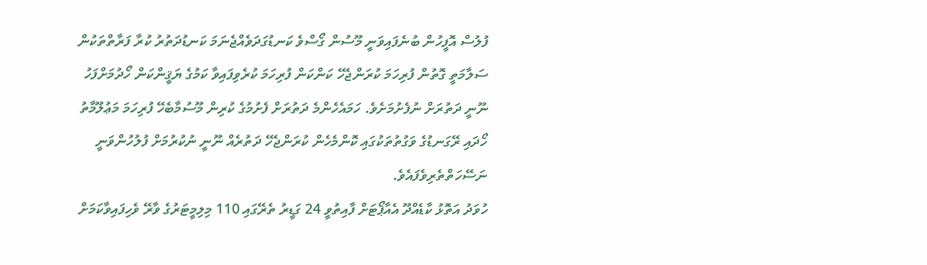ފުލުސް އޮފީހުން ބުނެފައިވަނީ މޫސުން ގޯސްވެ ކަނޑުގަދަވެއްޖެނަމަ ކަނޑުދަތުރު ކުރާ ފަރާތްތަކުން ސަލާމަތީ ގޮތުން ފުރިހަމަ ކުރަންޖެހޭ ކަންކަން ފުރިހަމަ ކުރެވިފައިވާ ކަމުގެ ޔަޤީންކަން ހޯދުމަށްފަހު ނޫނީ ދަތުރަށް ނުފެށުމަށެވެ. ހަމައެހެންމެ ދަތުރަށް ފެށުމުގެ ކުރިން މޫސުމާބެހޭ ފުރިހަމަ މަޢުލޫމާތު ހޯދައި ރޭގަނޑުގެ ވަގުތުތަކުގައި ކޮންމެހެން ކުރަންޖެހޭ ދަތުރެއް ނޫނީ ނުކުރުމަށް ފުލުހުންވަނީ ނަސޭހަތްތެރިވެފައެވެ.
ހުވަދު އަތޮޅު ކާޑެއްދޫ އެއާޕޯޓަށް ފާއިތުވީ 24 ގަޑީރު ތެރޭގައި 110 މިލިމީޓަރުގެ ވާރޭ ވެހިފައިވާކަމަށް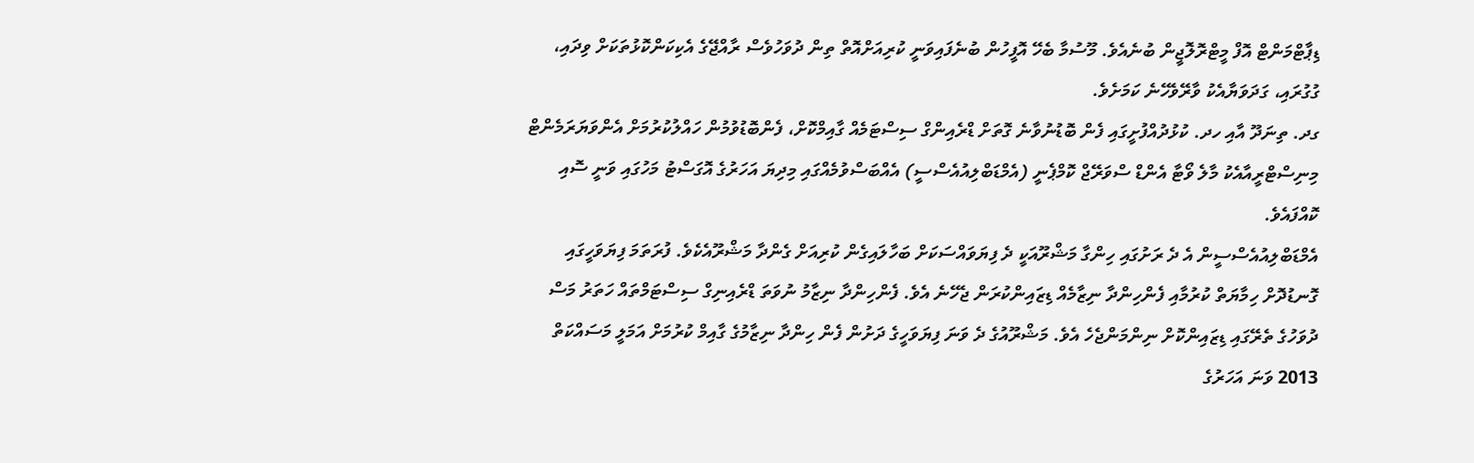ޑިޕާޓްމަންޓް އޮފް މީޓްރޮލޮޖީން ބުނެއެވެ. މޫސުމާ ބެހޭ އޮފީހުން ބުނެފައިވަނީ ކުރިއަށްއޮތް ތިން ދުވަހުވެސް ރާއްޖޭގެ އެކިކަންކޮޅުތަކަށް ވިދައި، ގުގުރައި، ގަދަވަޔާއެކު ވާރޭވެހޭނެ ކަމަށެވެ.
ގދ. ތިނަދޫ އާއި ހދ. ކުޅުދުއްފުށީގައި ފެން ބޮޑުނުވާނެ ގޮތަށް ޑްރެއިންގް ސިސްޓަމެއް ގާއިމްކޮށް، ފެންބޮޑުވުމުން ހައްލުކުރުމަށް އެންވަޔަރަމެންޓް މިނިސްޓްރީއާއެކު މާލެ ވޯޓާ އެންޑް ސްވަރޭޖް ކޮމްޕެނީ (އެމްޑަބްލިއުއެސްސީ) އެއްބަސްވުމެއްގައި މިދިޔަ އަހަރުގެ އޮގަސްޓު މަހުގައި ވަނީ ސޮއި ކޮއްފައެވެ.
އެމްޑަބްލިއުއެސްސީން އެ ދެ ރަށުގައި ހިންގާ މަޝްރޫއަކީ ދެ ފިޔަވައްސަކަށް ބަހާލައިގެން ކުރިއަށް ގެންދާ މަޝްރޫއެކެވެ. ފުރަތަމަ ފިޔަވަހީގައި ގޮނޑުދޮށް ހިމާޔަތް ކުރުމާއި ފެންހިންދާ ނިޒާމެއް ޑިޒައިންކުރަން ޖެހޭނެ އެވެ. ފެންހިންދާ ނިޒާމު ނުވަތަ ޑްރެއިނިގް ސިސްޓަމްތައް ހަތަރު މަސް ދުވަހުގެ ތެރޭގައި ޑިޒައިންކޮށް ނިންމަންޖެހެ އެވެ. މަޝްރޫއުގެ ދެ ވަނަ ފިޔަވަހީގެ ދަށުން ފެން ހިންދާ ނިޒާމުގެ ގާއިމް ކުރުމަށް އަމަލީ މަސައްކަތް 2013 ވަނަ އަހަރުގެ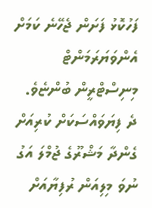ފަހުކޮޅު ފަށަން ޖެހޭނެ ކަމަށް އެންވަޔަރަމަންޓް މިނިސްޓްރީން ބުންޏެވެ.
ދެ ފިޔަވައްސަކަށް ކުރިއަށް ގެންދާ މަޝްރޫގެ ޖުމްލަ އަގު ނުވަ މިލިއަން ރުފިޔާއަށް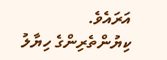އަރައެވެ.
ކިޔުންތެރިންގެ ހިޔާލު